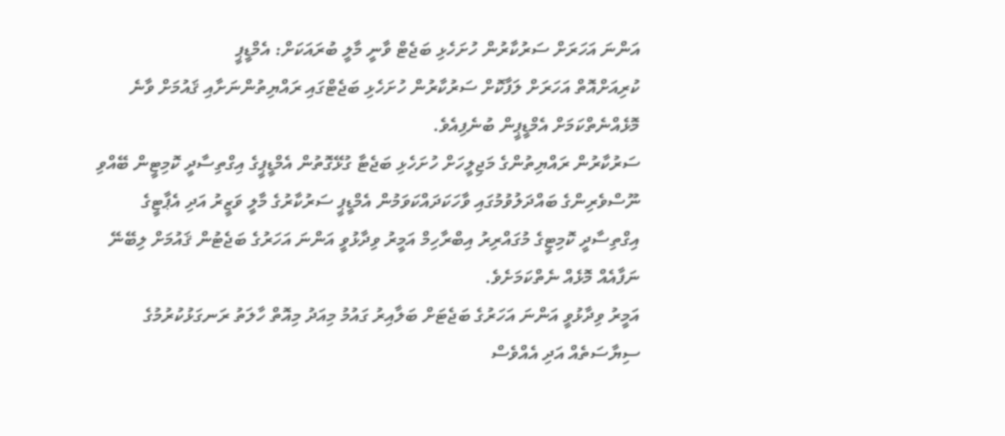އަންނަ އަހަރަށް ސަރުކާރުން ހުށަހެޅި ބަޖެޓް ވާނީ މާލީ ބުރައަކަށް: އެމްޑީޕީ
ކުރިއަށްއޮތް އަހަރަށް ލަފާކޮށް ސަރުކާރުން ހުށަހެޅި ބަޖެޓްގައި ރައްޔިތުންނަށާއި ޤައުމަށް ވާނެ މޮޅެއްނެތްކަމަށް އެމްޑީޕީން ބުނެފިއެވެ.
ސަރުކާރުން ރައްޔިތުންގެ މަޖިލީހަށް ހުށަހެޅި ބަޖެޓާ ގުޅޭގޮތުން އެމްޑީޕީގެ އިގްތިސާދީ ކޮމިޓީން ބޭއްވި ނޫސްވެރިންގެ ބައްދަލުވުމުގައި ވާހަކަދައްކަވަމުން އެމްޑީޕީ ސަރުކާރުގެ މާލީ ވަޒީރު އަދި އެޕާޓީގެ އިގްތިސާދީ ކޮމިޓީގެ މުގައްރިރު އިބްރާހިމް އަމީރު ވިދާޅުވީ އަންނަ އަހަރުގެ ބަޖެޓުން ޤައުމަށް ލިބޭނޭ ނަފާއެއް މޮޅެއް ނެތްކަމަށެވެ.
އަމީރު ވިދާޅުވީ އަންނަ އަހަރުގެ ބަޖެޓަށް ބަލާއިރު ގައުމު މިއަދު މިއޮތް ހާލަތު ރަނގަޅުކުރުމުގެ ސިޔާސަތެއް އަދި އެއްވެސް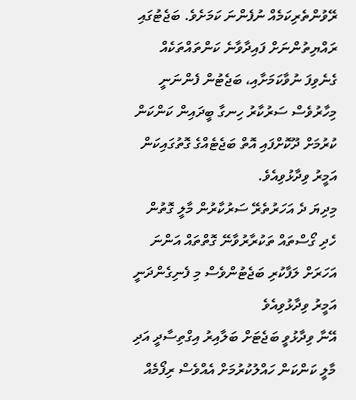ރޭވުންތެރިކަމެއް ނުފެންނަ ކަމަށެވެ. ބަޖެޓުގައި ރައްޔިތުންނަށް ފައިދާވާނެ ކަންތައްތަކެއް ގެނެވިފަ ނުވާކަމަށާއި، ބަޖެޓުން ފެންނަނީ މިހާރުވެސް ސަރުކާރު ހިނގާ ބީދައިން ކަންކަން ކުރުމަށް ދޫކޮށްފައި އޮތް ބަޖެޓެއްގެ ގޮތުގައިކަން އަމީރު ވިދާޅުވިއެވެ.
މިދިޔަ ދެ އަހަރުތެރޭ ސަރުކާރުން މާލީ ގޮތުން ހެދި ގޯސްތައް ތަކުރާރުވާނޭ ގޮތްތައް އަންނަ އަހަރަށް ލަފާކުރި ބަޖެޓުންވެސް މި ފެނިގެންދަނީ
އަމީރު ވިދާޅުވިއެވެ
އޭނާ ވިދާޅުވީ ބަޖެޓަށް ބަލާއިރު އިގްތިސާދީ އަދި މާލީ ކަންކަން ހައްލުކުރުމަށް އެއްވެސް ރިފޯމެއް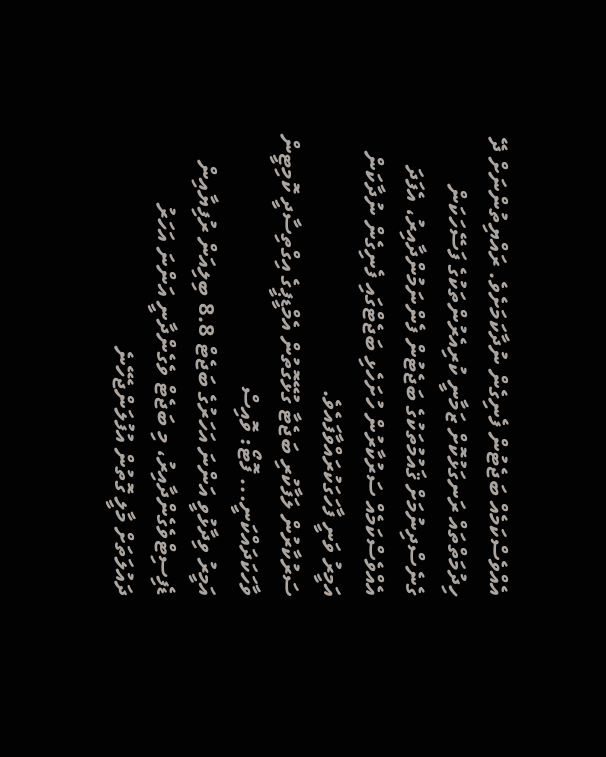އެއްވެސްކަމެއް ބަޖެޓުން ފެނިގެން ނުދާކަމަށެވެ. ރައްޔިތުންނަށް ދޭ ހިދުމަތްތައް ރަނގަޅުކޮށް ޒަމާނީ ކުރިއެރުންތަކުގެ ފަސޭހަކަން ގެނެސްދިނުމަށް ޤައުމުތަކުގެ ބަޖެޓުން ފެންނަމުންދާއިރު، އެފަދަ އެއްވެސްކަމެއް ސަރުކާރުން ހުށަހެޅި ބަޖެޓްގައި ފެނިގެން ނުދާކަން އަމީރު ވަނީ ފާހަގަކުރައްވާފައެވެ.
ސަރުކާރުން ލަފާކުރި ބަޖެޓާ ގުޅޭގޮތުން އެމްޑީޕީގެ އިގްތިސާދީ ކޮމިޓީން ވާހަކަދައްކަނީ... ފޮޓޯ: ވޮއިސް
އަމީރު ވިދާޅުވީ އަންނަ އަހަރުގެ ބަޖެޓް 8.8 ބިލިއަން ރުފިޔާއިން ޑެފިސިޓްވެގެންދާއިރު، މި ބަޖެޓް ވެގެންދާނީ އަންނަ އަހަރު ދައުލަތަށް މާލީ ގޮތުން އުފުލަންޖެހޭނެ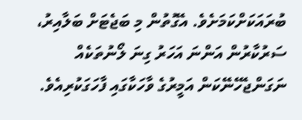ބުރައަކަށްކަމަށެވެ. އެގޮތުން މި ބަޖެޓަށް ބަލާއިރު، ސަރުކާރުން އަންނަ އަހަރު ގިނަ ލޯނުތަކެއް ނަގަންޖެހޭނޭކަން އަމީރުގެ ވާހަކާގައި ފާހަގަކުރިއެވެ.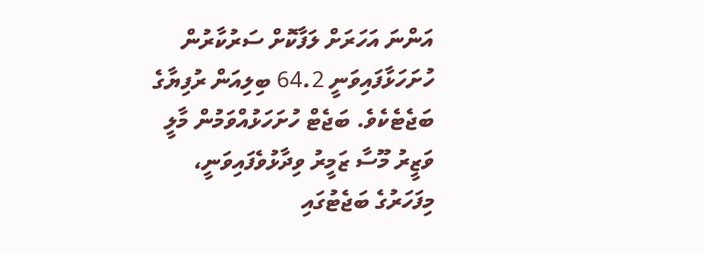އަންނަ އަހަރަށް ލަފާކޮށް ސަރުކާރުން ހުށަހަޅާފައިވަނީ 64.2 ބިލިއަން ރުފިޔާގެ ބަޖެޓެކެވެ. ބަޖެޓް ހުށަހަޅުއްވަމުން މާލީ ވަޒީރު މޫސާ ޒަމީރު ވިދާޅުވެފައިވަނީ، މިފަހަރުގެ ބަޖެޓުގައި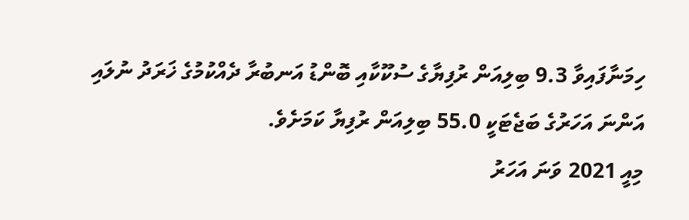ހިމަނާފައިވާ 9.3 ބިލިއަން ރުފިޔާގެ ސުކޫކާއި ބޮންޑު އަނބުރާ ދެއްކުމުގެ ޚަރަދު ނުލައި އަންނަ އަހަރުގެ ބަޖެޓަކީ 55.0 ބިލިއަން ރުފިޔާ ކަމަށެވެ.
މިއީ 2021 ވަނަ އަހަރު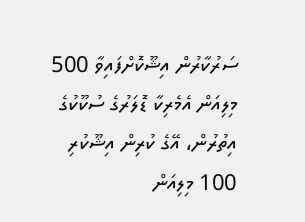ސަރުކާރުން އިޝޫކޮށްފައިވާ 500 މިލިއަން އެމެރިކާ ޑޮލަރުގެ ސުކޫކުގެ އިތުރުން، އޭގެ ކުރިން އިޝޫކުރި 100 މިލިއަން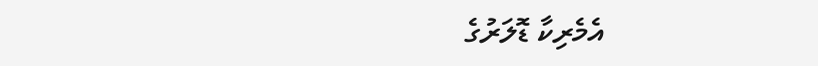އެމެރިކާ ޑޮލަރުގެ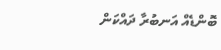ބޮންޑެއް އަނބުރާ ދައްކަން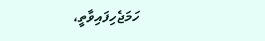ހަމަޖެހިފައިވާތީ،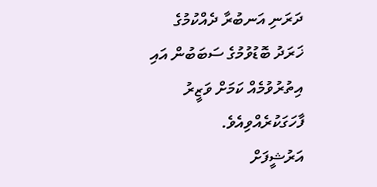ދަރަނި އަނބުރާ ދެއްކުމުގެ ޚަރަދު ބޮޑުވުމުގެ ސަބަބުން އައި އިތުރުވުމެއް ކަމަށް ވަޒީރު ފާހަގަކުރެއްވިއެވެ.
އަރުޝީފަށް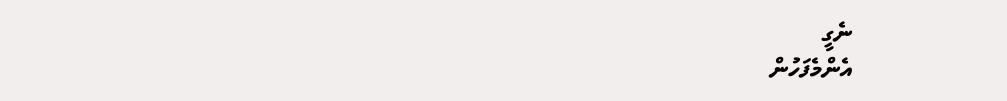ނެގީ
އެންމެފަހުން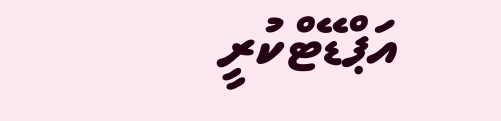އަޕްޑޭޓްކުރީ